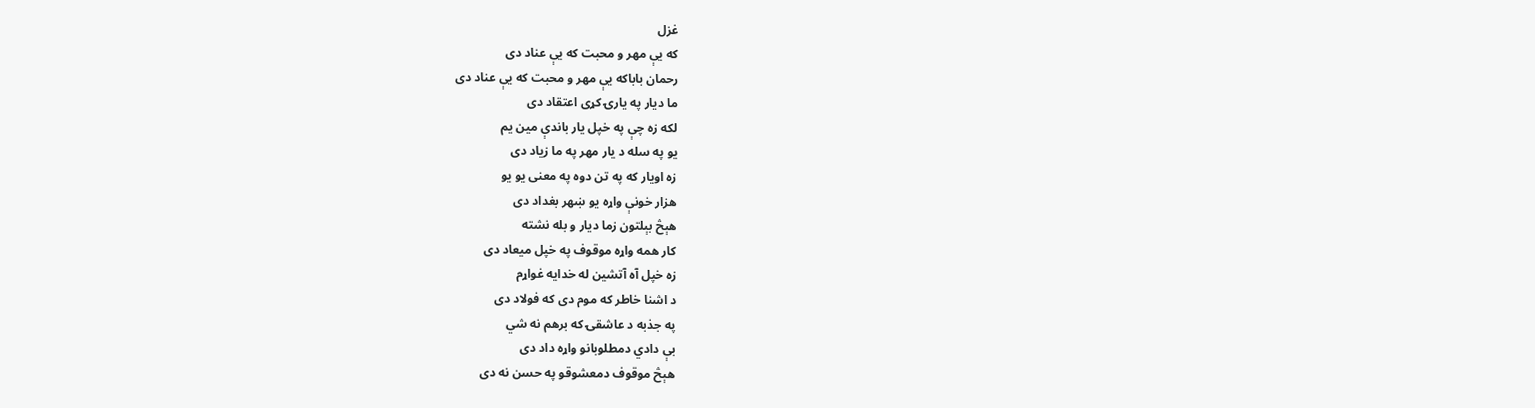غزل
که يې مهر و محبت که يې عناد دی
رحمان باباکه يې مهر و محبت که يې عناد دی
ما ديار په يارۍ کړی اعتقاد دی
لکه زه چې په خپل يار باندې مين يم
يو په سله د يار مهر په ما زياد دی
زه اويار که په تن دوه په معنی يو يو
هزار خونې واړه يو ښهر بغداد دی
هېڅ بېلتون زما ديار و بله نشته
کار همه واړه موقوف په خپل ميعاد دی
زه خپل آه آتشين له خدايه غواړم
د اشنا خاطر که موم دی که فولاد دی
په جذبه د عاشقۍ که برهم نه شي
بې دادي دمطلوبانو واړه داد دی
هېڅ موقوف دمعشوقو په حسن نه دی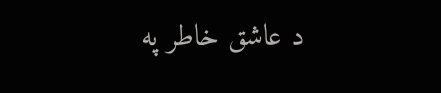د عاشق خاطر په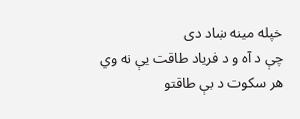خپله مينه ښاد دی
چې د آه و د فرياد طاقت يې نه وي
هر سکوت د بې طاقتو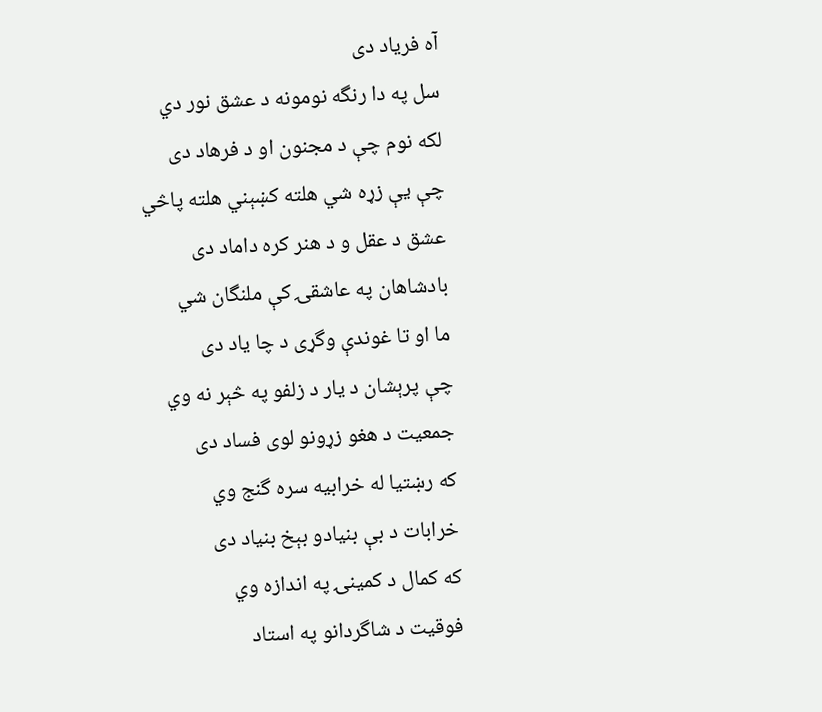آه فرياد دی
سل په دا رنگه نومونه د عشق نور دي
لکه نوم چې د مجنون او د فرهاد دی
چې يې زړه شي هلته کښېني هلته پاڅي
عشق د عقل و د هنر کره داماد دی
بادشاهان په عاشقۍ کې ملنگان شي
ما او تا غوندې وگړی د چا ياد دی
چې پرېشان د يار د زلفو په څېر نه وي
جمعيت د هغو زړونو لوی فساد دی
که رښتيا له خرابيه سره گنج وي
خرابات د بې بنيادو بېخ بنياد دی
که کمال د کمينۍ په اندازه وي
فوقيت د شاگردانو په استاد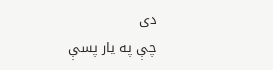دی
چې په يار پسې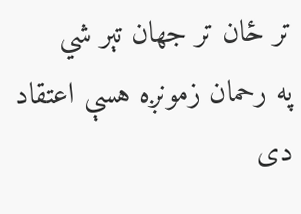تر ځان تر جهان تېر شي
په رحمان زمونږه هسې اعتقاد دی